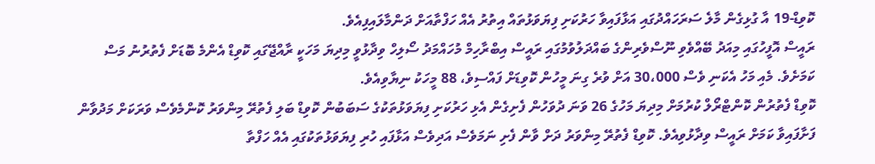ކޮވިޑް-19 އާ ގުޅިގެން މާލެ ސަރަހައްދުގައި އަޅާފައިވާ ހަރުކަށި ފިޔަވަޅުތައް އިތުރު އެއް ހަފްތާއަށް ދަންމާލައިފިއެވެ.
ރައީސް އޮފީހުގައި މިއަދު ބޭއްވެވި ނޫސްވެރިންގެ ބައްދަލުވުމުގައި ރައީސް އިބްރާހިމް މުހައްމަދު ސޯލިހް ވިދާޅުވީ މިދިޔަ މަހަކީ ރާއްޖޭގައި ކޮވިޑް އެންމެ ބޮޑަށް ފެތުރުނު މަސް ކަމަށެވެ. މެއި މަހު އެކަނި ވެސް 30،000 އަށް ވުރެ ގިނަ މީހުން ކޮވިޑަށް ފައްސިވެ، 88 މީހަކު ނިޔާވިއެވެ.
ކޮވިޑް ފެތުރުން ކޮންޓްރޯލް ކުރުމަށް މިދިޔަ މަހުގެ 26 ވަނަ ދުވަހުން ފެށިގެން އެޅި ހަރުކަށި ފިޔަވަޅުތަކުގެ ސަބަބުން ކޮވިޑް ބަލި ފެތުރޭ މިންވަރު ކޮންމެވެސް ވަރަކަށް މަދުވާން ފަށާފައިވާ ކަމަށް ރައީސް ވިދާޅުވިއެވެ. ކޮވިޑް ފެތުރޭ މިންވަރު ދަށް ވާން ފެށި ނަމަވެސް އަދިވެސް އަޅާފައި ހުރި ފިޔަވަޅުތަކުގައި އެއް ހަފްތާ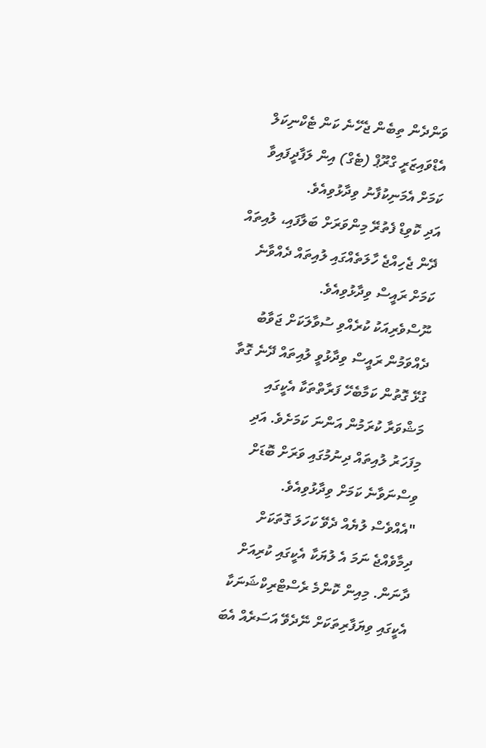ވަންދެން ތިބެން ޖެހޭނެ ކަން ޓެކްނިކަލް އެޑްވައިޒަރީ ގްރޫޕް (ޓެގް) އިން ލަފާދީފައިވާ ކަމަށް އެމަނިކުފާނު ވިދާޅުވިއެވެ.
އަދި ކޮވިޑް ފެތުރޭ މިންވަރަށް ބަލާފައި، ލުއިތައް ދޭން ޖެހިއްޖެ ހާލަތެއްގައި ލުއިތައް ދެއްވާނެ ކަމަށް ރައީސް ވިދާޅުވިއެވެ.
ނޫސްވެރިއަކު ކުރެއްވި ސުވާލަކަށް ޖަވާބު ދެއްވަމުން ރައީސް ވިދާޅުވީ ލުއިތައް ދޭނެ ގޮތާ ގުޅޭ ގޮތުން ކަމާބެހޭ ފަރާތްތަކާ އެކީގައި މަޝްވަރާ ކުރަމުން އަންނަ ކަމަށެވެ. އަދި މިފަހަރު ލުއިތައް ދިނުމުގައި ވަރަށް ބޮޑަށް ވިސްނަވާނެ ކަމަށް ވިދާޅުވިއެވެ.
"އެއްވެސް ލުޔެއް ދެވޭ ކަހަލަ ގޮތަކަށް ދިމާވެއްޖެ ނަމަ އެ ލުޔަކާ އެކީގައި ކުރިއަށް ދާނަން. މިއިން ކޮންމެ ރެސްޓްރިކްޝަނަކާ އެކީގައި ވިޔަފާރިތަކަށް ނޭދެވޭ އަސަރެއް އެބަ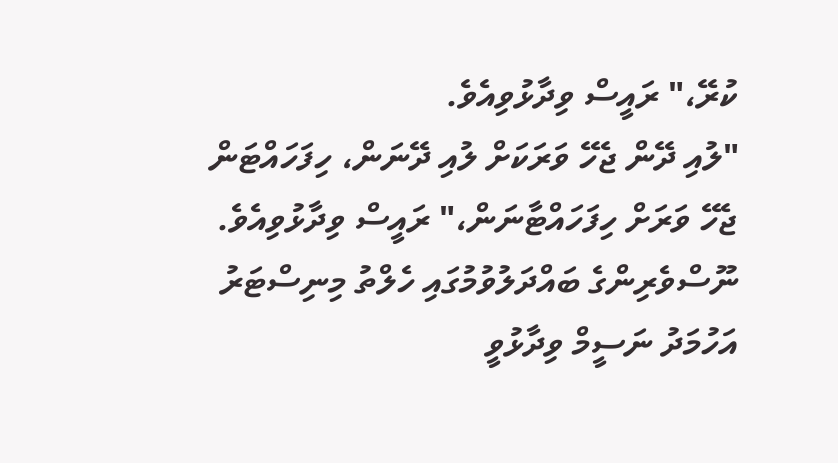ކުރޭ،" ރައީސް ވިދާޅުވިއެވެ.
"ލުއި ދޭން ޖެހޭ ވަރަކަށް ލުއި ދޭނަން، ހިފަހައްޓަން ޖެހޭ ވަރަށް ހިފަހައްޓާނަން،" ރައީސް ވިދާޅުވިއެވެ.
ނޫސްވެރިންގެ ބައްދަލުވުމުގައި ހެލްތު މިނިސްޓަރު އަހުމަދު ނަސީމް ވިދާޅުވީ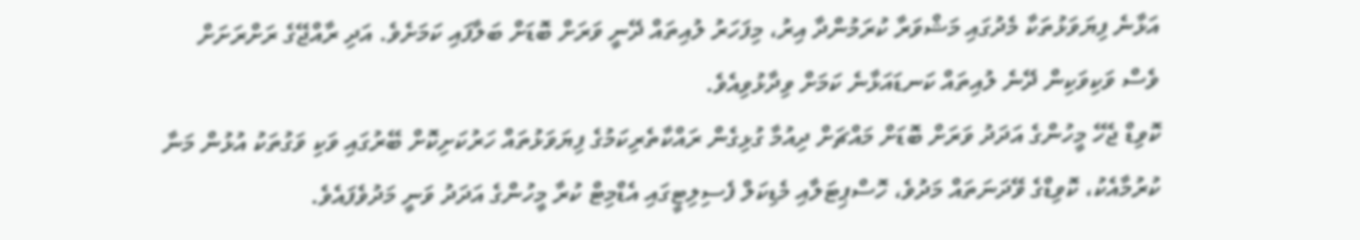އަޅާނެ ފިޔަވަޅުތަކާ މެދުގައި މަޝްވަރާ ކުރަމުންދާ އިރު، މިފަހަރު ލުއިތައް ދޭނީ ވަރަށް ބޮޑަށް ބަލާފައި ކަމަށެވެ. އަދި ރާއްޖޭގެ ރަށްރަށަށް ވެސް ވަކިވަކިން ދޭނެ ލުއިތައް ކަނޑައަޅާނެ ކަމަށް ވިދާޅުވިއެވެ.
ކޮވިޑް ޖެހޭ މީހުންގެ އަދަދު ވަރަށް ބޮޑަށް މައްޗަށް ދިއުމާ ގުޅިގެން ރައްކާތެރިކަމުގެ ފިޔަވަޅުތައް ހަރުކަށިކޮށް ބޭރުގައި ވަކި ވަގުތަކު އުޅުން މަނާ ކުރުމާއެކު، ކޮވިޑްގެ ވޭދަނަތައް މަދުވެ، ހޮސްޕިޓަލާއި މެޑިކަލް ފެސިލިޓީގައި އެޑްމިޓް ކުރާ މީހުންގެ އަދަދު ވަނީ މަދުވެފައެވެ.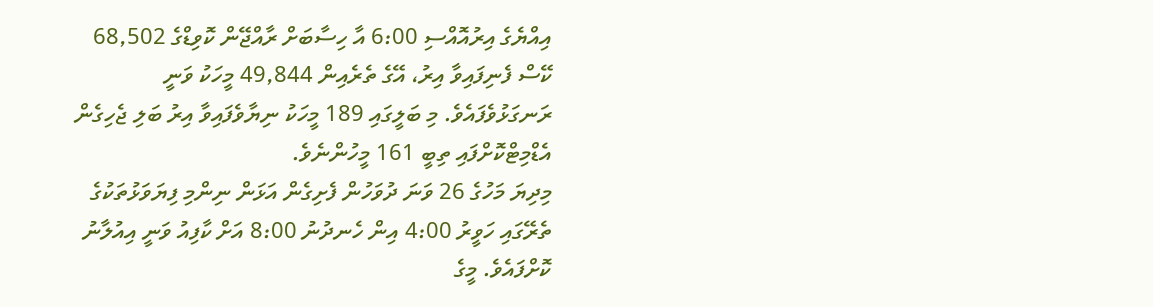އިއްޔެގެ އިރުއޮއްސި 6:00 އާ ހިސާބަށް ރާއްޖޭން ކޮވިޑްގެ 68,502 ކޭސް ފެނިފައިވާ އިރު، އޭގެ ތެރެއިން 49,844 މީހަކު ވަނީ ރަނގަޅުވެފައެވެ. މި ބަލީގައި 189 މީހަކު ނިޔާވެފައިވާ އިރު ބަލި ޖެހިގެން އެޑްމިޓްކޮށްފައި ތިބީ 161 މީހުންނެވެ.
މިދިޔަ މަހުގެ 26 ވަނަ ދުވަހުން ފެށިގެން އަޅަން ނިންމި ފިޔަވަޅުތަކުގެ ތެރޭގައި ހަވީރު 4:00 އިން ހެނދުނު 8:00 އަށް ކާފިއު ވަނީ އިއުލާނު ކޮށްފައެވެ. މީގެ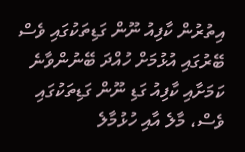އިތުރުން ކާފިއު ނޫން ގަޑިތަކުގައި ވެސް ބޭރުގައި އުޅުމަށް ހުއްދަ ބޭނުންވާނެ ކަމަށާއި ކާފިއު ގަޑި ނޫން ގަޑިތަކުގައި ވެސް، މާލެ އާއި ހުޅުމާލެ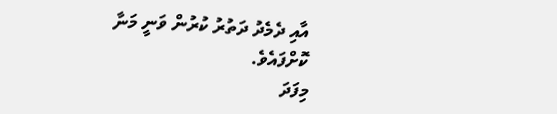އާއި ދެމެދު ދަތުރު ކުރުން ވަނީ މަނާ ކޮށްފައެވެ.
މިފަދަ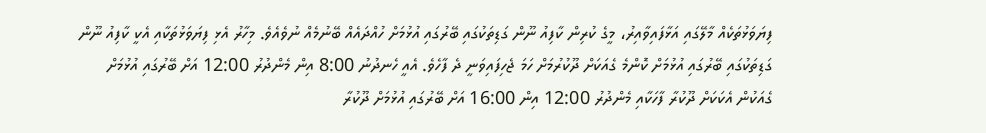ފިޔަވަޅުތަކެއް މާލޭގައި އަޅާފައިވާއިރު، މީގެ ކުރިން ކާފިއު ނޫން ގަޑިތަކުގައި ބޭރުގައި އުޅުމަށް ހުއްދައެއް ބޭނުމެއް ނުވެއެވެ. މިހާރު އެޅި ފިޔަވަޅުތަކާއި އެކީ ކާފިއު ނޫން ގަޑިތަކުގައި ބޭރުގައި އުޅުމަށް ކޮންމެ ގެއަކަށް ދޫކުރުމަށް ހަމަ ޖެހިފައިވަނީ ދެ ފާހެވެ. އެއީ ހެނދުނު 8:00 އިން މެންދުރު 12:00 އަށް ބޭރުގައި އުޅުމަށް ގެއަކުން އެކަކަށް ދޫކުރާ ފާހަކާއި މެންދުރު 12:00 އިން 16:00 އަށް ބޭރުގައި އުޅުމަށް ދޫކުރާ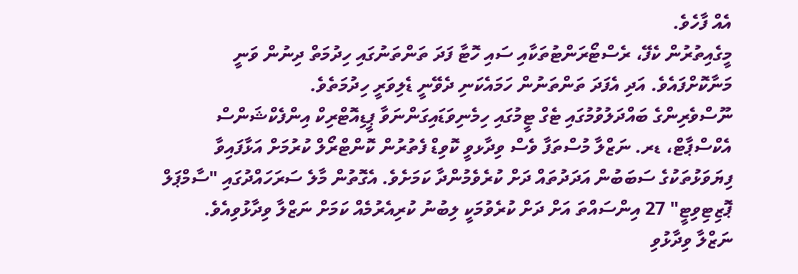އެއް ފާހެވެ.
މީގެއިތުރުން ކެފޭ، ރެސްޓޯރަންޓުތަކާއި ސައި ހޮޓާ ފަދަ ތަންތަނުގައި ހިދުމަތް ދިނުން ވަނީ މަނާކޮށްފައެވެ. އަދި އެފަދަ ތަންތަނުން ހަމައެކަނި ދެވޭނީ ޑެލިވަރީ ހިދުމަތެވެ.
ނޫސްވެރިންގެ ބައްދަލުވުމުގައި ޓެގް ޓީމުގައި ހިމެނިވަޑައިގަންނަވާ ޕީޑިއޮޓްރިކް އިންފެކްޝަންސް އެކްސްޕާޓް، ޑރ. ނަޒްލާ މުސްތަފާ ވެސް ވިދާޅވީ ކޮވިޑް ފެތުރުން ކޮންޓްރޯލް ކުރުމަށް އަޅާފައިވާ ފިޔަވަޅުތަކުގެ ސަބަބުން އަދަދުތައް ދަށް ކުރެވެމުންދާ ކަމަށެވެ. އެގޮތުން މާލެ ސަރަހައްދުގައި "ސާމްޕަލް ޕޮޒިޓިވިޓީ" 27 އިންސައްތަ އަށް ދަށް ކުރެވުމަކީ ލިބުނު ކުރިއެރުމެއް ކަމަށް ނަޒްލާ ވިދާޅުވިއެވެ.
ނަޒްލާ ވިދާޅުވި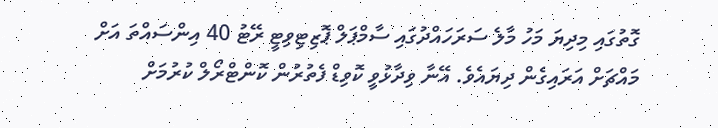ގޮތުގައި މިދިޔަ މަހު މާލެ ސަރަހައްދުގައި ސާމްޕަލް ޕޮޒިޓިވިޓީ ރޭޓު 40 އިންސައްތަ އަށް މައްޗަށް އަރައިގެން ދިޔައެވެ. އޭނާ ވިދާޅުވީ ކޮވިޑް ފެތުރުން ކޮންޓްރޯލް ކުރުމަށް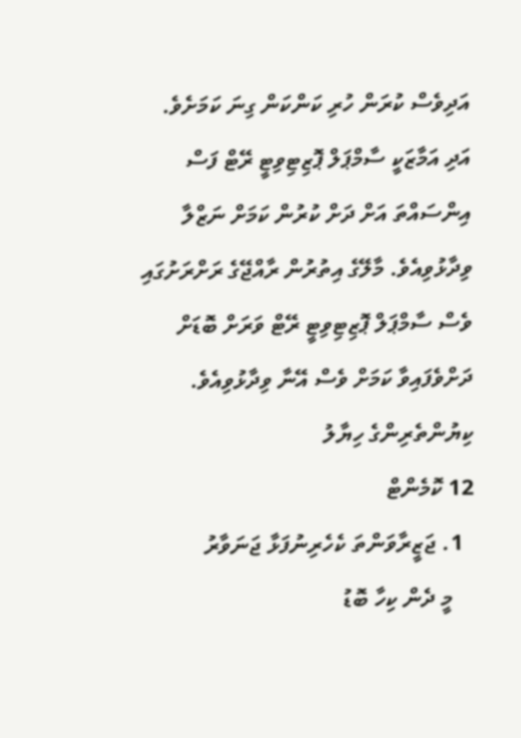އަދިވެސް ކުރަން ހުރި ކަންކަން ގިނަ ކަމަށެވެ.
އަދި އަމާޒަކީ ސާމްޕަލް ޕޮޒިޓިވިޓީ ރޭޓް ފަސް އިންސައްތަ އަށް ދަށް ކުރުން ކަމަށް ނަޒްލާ ވިދާޅުވިއެވެ. މާލޭގެ އިތުރުން ރާއްޖޭގެ ރަށްރަށުގައި ވެސް ސާމްޕަލް ޕޮޒިޓިވިޓީ ރޭޓް ވަރަށް ބޮޑަށް ދަށްވެފައިވާ ކަމަށް ވެސް އޭނާ ވިދާޅުވިއެވެ.
ކިޔުންތެރިންގެ ހިޔާލު
12 ކޮމެންޓް
  1. ޖަޒީރާވަންތަ ކެހެރިނުފަޅާ ޖަނަވާރު
    މީ ދެން ކިހާ ބޮޑު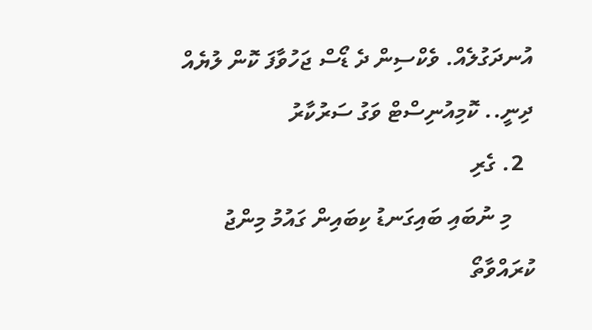އުނދަގުލެއް. ވެކްސިން ދެ ޑޯސް ޖަހުވާފަ ކޮން ލުޔެއް ދިނީ.. ކޮމިއުނިސްޓް ވަގު ސަރުކާރު
  2. ގެރި
    މި ނުބައި ބައިގަނޑު ކިބައިން ގައުމު މިންޖު ކުރައްވާތޯ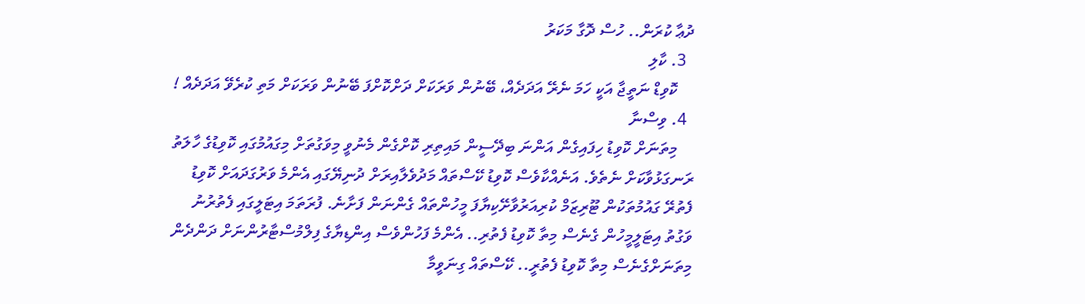ދުޢާ ކުރަން.. ހުސް ދޮގާ މަކަރު
  3. ކާލި
    ކޮވިޑް ނަތީޖާ އަކީ ހަމަ ނެރޭ އަދަދެއް، ބޭނުން ވަރަކަށް ދަށްކޮށްފަ ބޭނުން ވަރަކަށް މަތި ކުރެވޭ އަދަދެއް !
  4. ވިސްނާ
    މިތަނަށް ކޮވިޑު ހިފައިގެން އަންނަ ބިދޭސީން މައިތިރި ކޮށްގެން މެނުވީ މިވަގުތަށް މިގައުމުގައި ކޮވިޑުގެ ހާލަތު ރަނގަޅުވާކަށް ނެތެވެ. އަނެއްކާވެސް ކޮވިޑު ކޭސްތައް މަދުވެލާއިރަށް ދުނިޔޭގައި އެންމެ ވަރުގަދައަށް ކޮވިޑު ފެތުރޭ ގައުމުތަކުން ޓޫރިޒަމް ކުރިއަރުވާށޭކިޔާފަ މީހުންތައް ގެންނަން ފަށާނެ. ފުރަތަމަ އިޓަލީގައި ފެތުރުނު ވަގުތު އިޓަލީމީހުން ގެނެސް މިތާ ކޮވިޑު ފެތުރި.. އެންމެ ފަހުންވެސް އިންޑިޔާގެ ފިލްމުސްޓާރުންނަށް ދަންދެން މިތަނަށްގެނެސް މިތާ ކޮވިޑު ފެތުރީ.. ކޭސްތައް ގިނަވީމާ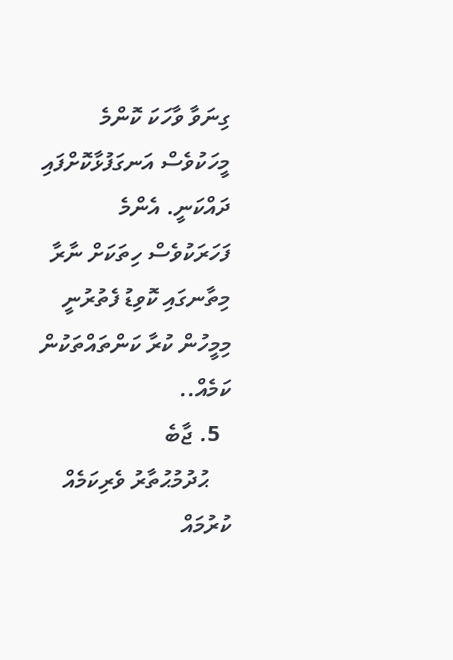ގިނަވާ ވާހަކަ ކޮންމެ މީހަކުވެސް އަނގަފުޅާކޮށްފައި ދައްކަނީ. އެންމެ ފަހަރަކުވެސް ހިތަކަށް ނާރާ މިތާނގައި ކޮވިޑު ފެތުރުނީ މިމީހުން ކުރާ ކަންތައްތަކުން ކަމެއް..
  5. ޖާބެ
    ޙުދުމުޙުތާރު ވެރިކަމެއް ކުރުމައް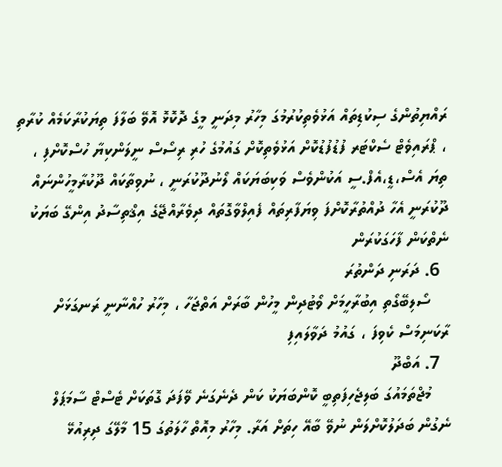ރައްޔިތުންގެ ސިކުޑިތައް އަޅުވެތިކުރުމުގަ މިހާރު މިދަނީ މީގެ ދޮކޮޅޮ އޮވޭ ބަލާފަ ތިޔަކުރާކަމެއް ކުރާތި ، ޕްރައިވެޓް ސެކްޓަރ ފުޑުފުޑުކޮށް އަޅުވެތިކޮށް ގައުމުގެ ހުރި ރިސޯސް ނީލަންކިޔާ ހުސްކޮށްފި ، ތިޔަ އެސް،ޑީ،އެފް.ސީ އަކުންވެސް ވަކިބަޔަކައް ލޯނުދޫކުރަނީ ، ނުވިތާކައް ދޫކުރާމީހުންނައް ދޫކުރަނީ އެހާ ދުއްތުރާކޮށްފަ ވިޔަފާރިތައް ފެއިލްވާގޮތައް ދިވެރާއްޖޭގެ އިޤްތިސާދު އިންގޭ ބަޔަކު ނެތްކަން ފާހަގަކުރަން
  6. ދަރަނި ދަންތުރަ
    ސޯލިބޭގޯތި އިބުރާހީމަށް ވޯޓުދިން މީހުން ބާރަށް އަތްޖަހާ ، މިހާރު ހުއްނާނީ ރަނގަޅަށް ރާކަނިމަސް ކެވިފަ ، ގައުމު ދަވާލައިފި
  7. އަބްދޫ
    މުޖްތަމައުގަ ބަލިޖެހިފަތިބީ ކޮންބަޔަކު ކަން ދެނެގަނެ ވޭފަދަ ގޮތަކަށް ޓެސްޓް ސާމަޕަލް ނެގުން ބަދަލުކޮށްލަން ނުވޭ ބާއޭ ހިތަށް އަރާ. މިހާރު މިއޮތް ހާލަތުގަ 15 މާލޭގަ ދިރިއުޅޭ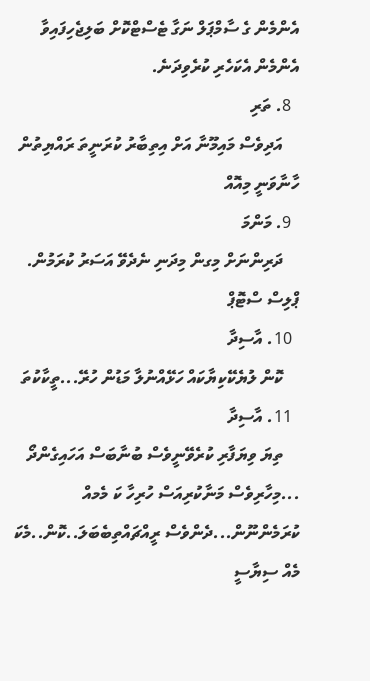އެންމެން ގެ ސާމްޕަލް ނަގާ ޓެސްޓްކޮށް ބަލިޖެހިފައިވާ އެންމެން އެކަހެރި ކުރެވިދަނެ.
  8. ތަރި
    އަދިވެސް މައިމޫނާ އަށް އިތިބާރު ކުރަނީތަ ރައްޔިތުން ހާނާވަނީ މިއޮއް
  9. މަންމަ
    ދަރިންނަށް މިގން މިދަނި ނެދެވޭ އަސަރު ކުރަމުން. ޕްލިސް ސްޓޮޕް
  10. އާސިދާ
    ކޮން ލުޔެކޭކިޔާކައް ހަޅޭއްނުލާ މަޑުން ހުރޭ...ތީކާކުތަ
  11. އާސިދާ
    ތިޔަ ވިޔަފާރި ކުރެވޭނީވެސް ބުނާބަސް އަހައިގެންދޯ ...މިހާރިވެސް މަނާކުރިއަސް ހުރިހާ ކަ މެމއް ކުރަމެންނޫން...ދެންވެސް ރީއްޗައްތިބެބަލަ..ކޮން..މެކަ މެއް ސިޔާސީ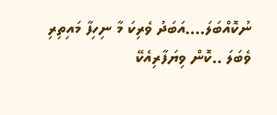ނުކޮއްބަލަ....އަބަދު ވެރިކަ މާ ނިހިފާ މައިތިރި ވެބަލަ ..ކޮން ވިޔަފާރިއެކޭ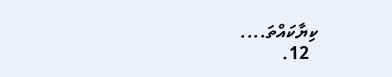ކިޔާކައްތަ....
  12.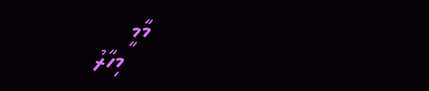މާމީ
    މިހާރު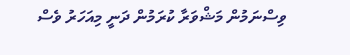ވިސްނަމުން މަޝްވަރާ ކުރަމުން ދަނީ މިއަހަރު ވެސް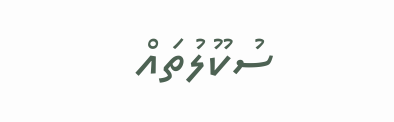ސުކޫލުތައް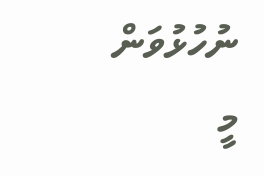ނުހުޅުވަން މީ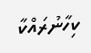ކިހާނުރައްކާ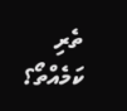ތެރި ކަމެއްތޯ؟